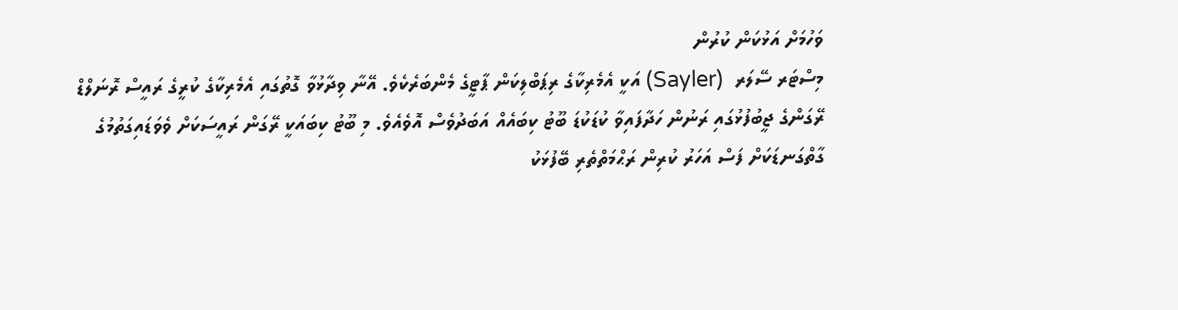ވަހުމަށް އަޅުކަން ކުރުން
މިސްޓަރ ސޭލަރ  (Sayler) އަކީ އެމެރިކާގެ ރިޕަބްލިކަން ޕާޓީގެ މެންބަރެކެވެ. އޭނާ ވިދާޅުވާ ގޮތުގައި އެމެރިކާގެ ކުރީގެ ރައީސް ރޮނަލްޑް ރޭގަންގެ ޖީބުފުޅުގައި ރަނުން ހަދާފައިވާ ކުޑަކުޑަ ބޫޓު ކިބައެއް އަބަދުވެސް އޮވެއެވެ. މި ބޫޓު ކިބައަކީ ރޭގަން ރައީސަކަށް ވެވަޑައިގަތުމުގެ ގާތްގަނޑަކަށް ފަސް އަހަރު ކުރިން ރަޙްމަތްތެރި ބޭފުޅަކު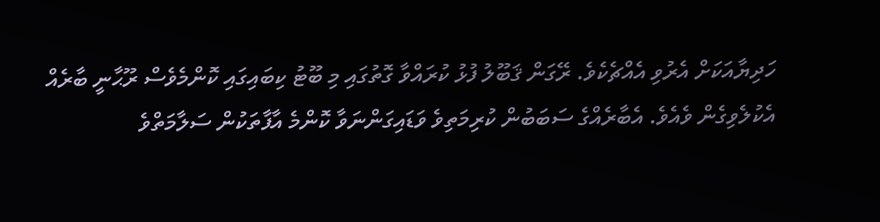ހަދިޔާއަކަށް އެރުވި އެއްޗެކެވެ. ރޭގަން ޤަބޫލު ފުޅު ކުރައްވާ ގޮތުގައި މި ބޫޓު ކިބައިގައި ކޮންމެވެސް ރޫޙާނީ ބާރެއް އެކުލެވިގެން ވެއެވެ. އެބާރެއްގެ ސަބަބުން ކުރިމަތިވެ ވަޑައިގަންނަވާ ކޮންމެ އާފާތަކުން ސަލާމަތްވެ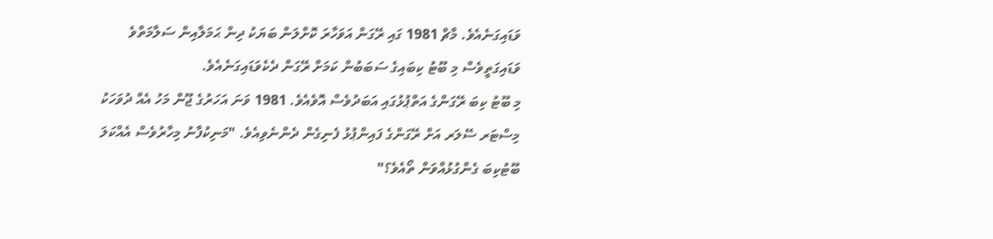ވަޑައިގަނެއެވެ. މާޗް 1981 ގައި ރޭގަން އަވަހާރަ ކޮށްލަން ބަޔަކު ދިން ޙަމަލާއިން ސަލާމަތްވެ ވަޑައިގަތީވެސް މި ބޫޓު ކިބައިގެ ސަބަބުން ކަމަށް ރޭގަން ދެކެވަޑައިގަނެއެވެ.
މި ބޫޓު ކިބަ ރޭގަންގެ އަތްޕުޅުގައި އަބަދުވެސް އޮވެއެވެ. 1981 ވަނަ އަހަރުގެ ޖޫން މަހު އެއް ދުވަހަކު މިސްޓަރ ސޭލަރ އަށް ރޭގަންގެ ފައިންޕުޅު ފެނިގެން ދެންނެވިއެވެ. "މަނިކުފާނު މިހާރުވެސް އެއްކަލަ ބޫޓުކިބަ ގެންގުޅުއްވަން ތޯއެވެ؟"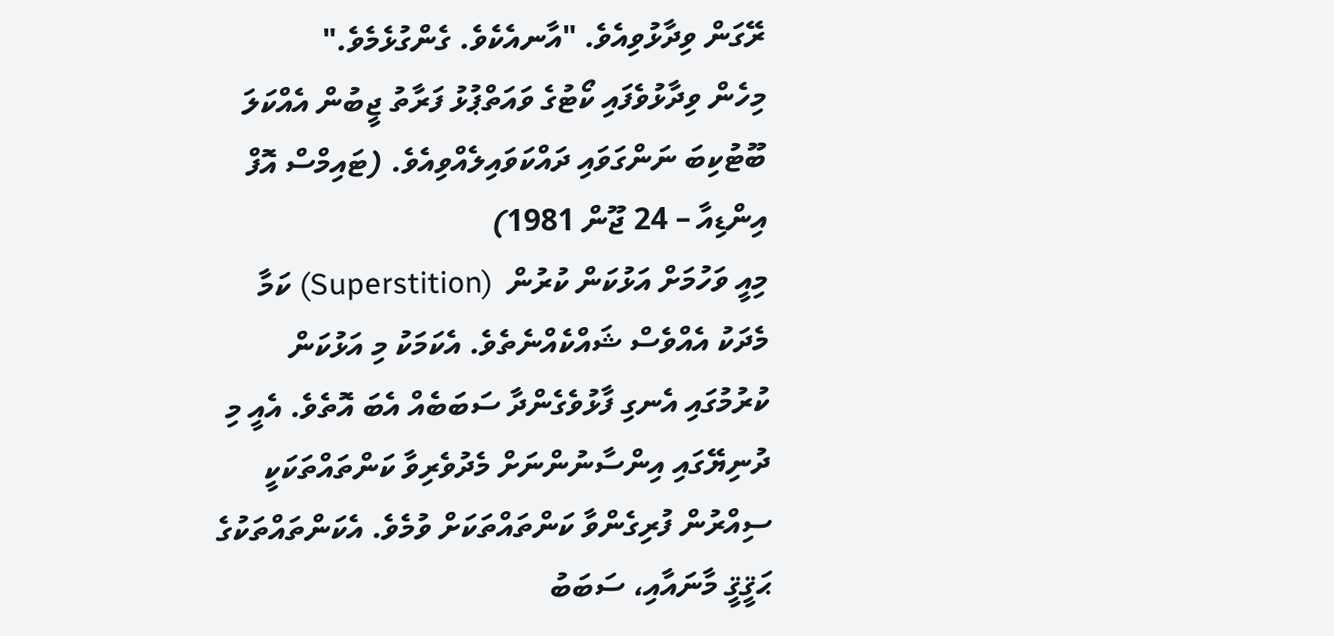ރޭގަން ވިދާޅުވިއެވެ. "އާނއެކެވެ. ގެންގުޅެމެވެ."
މިހެން ވިދާޅުވެފައި ކޯޓުގެ ވައަތްޕުޅު ފަރާތު ޖީބުން އެއްކަލަ ބޫޓުކިބަ ނަންގަވައި ދައްކަވައިލެއްވިއެވެ. (ޓައިމްސް އޮފް އިންޑިއާ – 24 ޖޫން 1981)
މިއީ ވަހުމަށް އަޅުކަން ކުރުން  (Superstition) ކަމާ މެދަކު އެއްވެސް ޝައްކެއްނެތެވެ. އެކަމަކު މި އަޅުކަން ކުރުމުގައި އެނގި ފާޅުވެގެންދާ ސަބަބެއް އެބަ އޮތެވެ. އެއީ މި ދުނިޔޭގައި އިންސާނުންނަށް މެދުވެރިވާ ކަންތައްތަކަކީ ސިއްރުން ފުރިގެންވާ ކަންތައްތަކަށް ވުމެވެ. އެކަންތައްތަކުގެ ޙަޤީޤީ މާނައާއި، ސަބަބު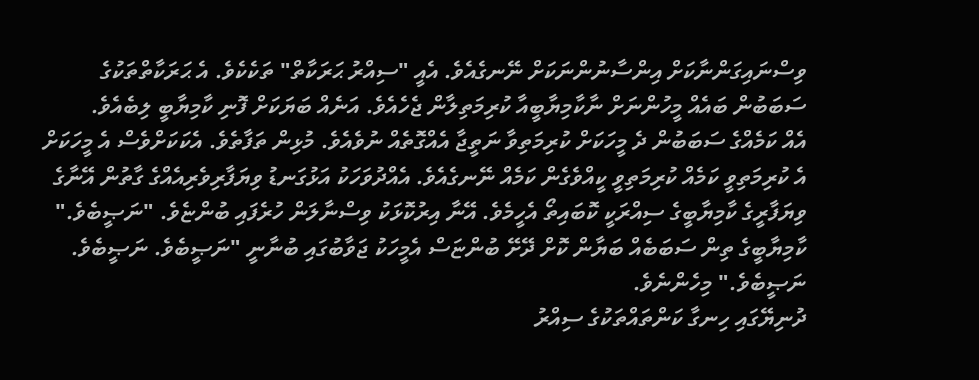ވިސްނައިގަންނާކަށް އިންސާނުންނަކަށް ނޭނގެއެވެ. އެއީ "ސިއްރު ޙަރަކާތް" ތަކެކެވެ. އެ ޙަރަކާތްތަކުގެ ސަބަބުން ބައެއް މީހުންނަށް ނާކާމިޔާބީއާ ކުރިމަތިލާން ޖެހެއެވެ. އަނެއް ބަޔަކަށް ފޮނި ކާމިޔާބީ ލިބެއެވެ.
އެއް ކަމެއްގެ ސަބަބުން ދެ މީހަކަށް ކުރިމަތިވާ ނަތީޖާ އެއްގޮތެއް ނުވެއެވެ. މުޅިން ތަފާތެވެ. އެކަކަށްވެސް އެ މީހަކަށް އެ ކުރިމަތިވީ ކަމެއް ކުރިމަތިވީ ކީއްވެގެން ކަމެއް ނޭނގެއެވެ. އެއްދުވަހަކު އަޅުގަނޑު ވިޔަފާރިވެރިއެއްގެ ގާތުން އޭނާގެ ވިޔަފާރީގެ ކާމިޔާބީގެ ސިއްރަކީ ކޮބައިތޯ އެހީމެވެ. އޭނާ އިރުކޮޅަކު ވިސްނާލަން ހުރެފައި ބުންޏެވެ. "ނަޞީބެވެ." ކާމިޔާބީގެ ތިން ސަބަބެއް ބަޔާން ކޮށް ދޭށޭ ބުންޏަސް އެމީހަކު ޖަވާބުގައި ބުނާނީ "ނަޞީބެވެ. ނަޞީބެވެ. ނަޞީބެވެ." މިހެންނެވެ.
ދުނިޔޭގައި ހިނގާ ކަންތައްތަކުގެ ސިއްރު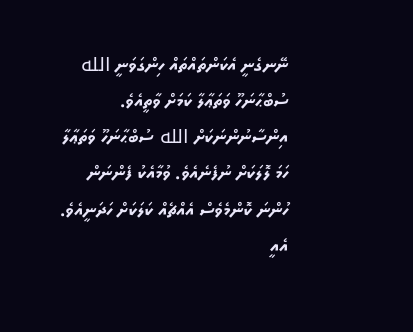ނޭނގެނީ އެކަންތައްތައް ހިންގަވަނީ الله ސުބްޙާނަހޫ ވަތަޢާލާ ކަމަށް ވާތީއެވެ. އިންސާނުންނަކަށް الله ސުބްޙާނަހޫ ވަތަޢާލާ ހަމަ ލޮލަކަށް ނުފެނެއެވެ. ވުމާއެކު ފެންނަން ހުންނަ ކޮންމެވެސް އެއްޗެއް ކަލަކަށް ހަދަނީއެވެ. އެއީ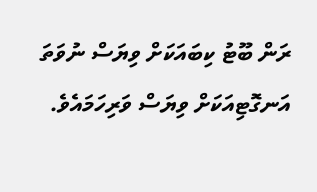ރަން ބޫޓު ކިބައަކަށް ވިޔަސް ނުވަތަ އަނގޮޓިއަކަށް ވިޔަސް ވަރިހަމައެވެ.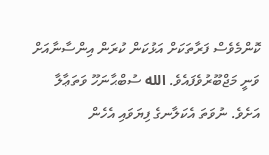ކޮންމެވެސް ފަރާތަކަށް އަޅުކަން ކުރަން އިންސާނާއަށް ވަނީ މަޖްބޫރުވެފައެވެ. الله ސުބްޙާނަހޫ ވަތަޢާލާ އަށެވެ. ނުވަތަ އެކަލާނގެ ފިޔަވައި އެހެން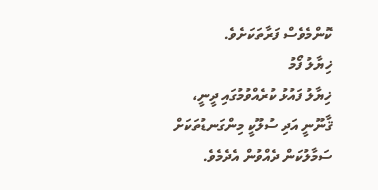ކޮންމެވެސް ފަރާތަކަށެވެ.
ޚިޔާލު ފޯމު
ޚިޔާލު ފައުޅު ކުރެއްވުމުގައި ދީނީ، ޤާނޫނީ އަދި ސުލޫކީ މިންގަނޑުތަކަށް ސަމާލުކަން ދެއްވުން އެދެމެވެ.